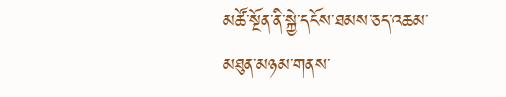མཚོ་སྔོན་ནི་སྐྱེ་དངོས་ཐམས་ཅད་འཆམ་མཐུན་མཉམ་གནས་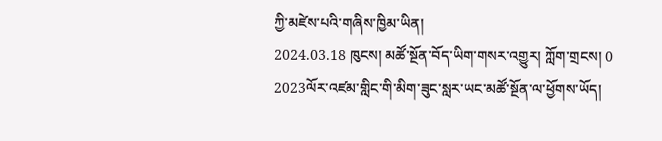ཀྱི་མཛེས་པའི་གཞིས་ཁྱིམ་ཡིན།
2024.03.18 ཁུངས། མཚོ་སྔོན་བོད་ཡིག་གསར་འགྱུར། ཀློག་གྲངས། 0
2023ལོར་འཛམ་གླིང་གི་མིག་ཟུང་སླར་ཡང་མཚོ་སྔོན་ལ་ཕྱོགས་ཡོད།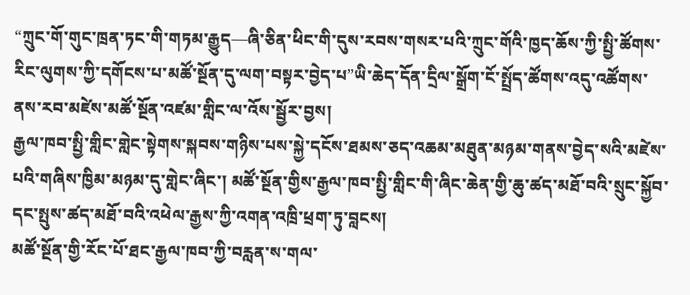“ཀྲུང་གོ་གུང་ཁྲན་ཏང་གི་གཏམ་རྒྱུད—ཞི་ཅིན་ཕིང་གི་དུས་རབས་གསར་པའི་ཀྲུང་གོའི་ཁྱད་ཆོས་ཀྱི་སྤྱི་ཚོགས་རིང་ལུགས་ཀྱི་དགོངས་པ་མཚོ་སྔོན་དུ་ལག་བསྟར་བྱེད་པ”ཡི་ཆེད་དོན་དྲིལ་སྒྲོག་ངོ་སྤྲོད་ཚོགས་འདུ་འཚོགས་ནས་རབ་མཛེས་མཚོ་སྔོན་འཛམ་གླིང་ལ་འོས་སྦྱོར་བྱས།
རྒྱལ་ཁབ་སྤྱི་གླིང་གླེང་སྟེགས་སྐབས་གཉིས་པས་སྐྱེ་དངོས་ཐམས་ཅད་འཆམ་མཐུན་མཉམ་གནས་བྱེད་སའི་མཛེས་པའི་གཞིས་ཁྱིམ་མཉམ་དུ་གླེང་ཞིང་། མཚོ་སྔོན་གྱིས་རྒྱལ་ཁབ་སྤྱི་གླིང་གི་ཞིང་ཆེན་གྱི་ཆུ་ཚད་མཐོ་བའི་སྲུང་སྐྱོབ་དང་སྤུས་ཚད་མཐོ་བའི་འཕེལ་རྒྱས་ཀྱི་འགན་འཁྲི་ཕྲག་ཏུ་བླངས།
མཚོ་སྔོན་གྱི་རོང་པོ་ཐང་རྒྱལ་ཁབ་ཀྱི་བརླན་ས་གལ་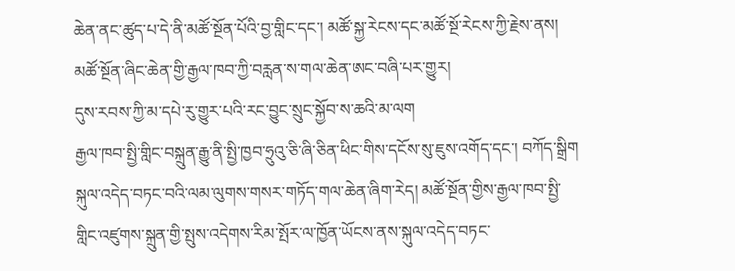ཆེན་ནང་ཚུད་པ་དེ་ནི་མཚོ་སྔོན་པོའི་བྱ་གླིང་དང་། མཚོ་སྐྱ་རེངས་དང་མཚོ་སྔོ་རེངས་ཀྱི་རྗེས་ནས། མཚོ་སྔོན་ཞིང་ཆེན་གྱི་རྒྱལ་ཁབ་ཀྱི་བརླན་ས་གལ་ཆེན་ཨང་བཞི་པར་གྱུར།
དུས་རབས་ཀྱི་མ་དཔེ་རུ་གྱུར་པའི་རང་བྱུང་སྲུང་སྐྱོབ་ས་ཆའི་མ་ལག
རྒྱལ་ཁབ་སྤྱི་གླིང་བསྐྲུན་རྒྱུ་ནི་སྤྱི་ཁྱབ་ཧྲུའུ་ཅི་ཞི་ཅིན་ཕིང་གིས་དངོས་སུ་ཇུས་འགོད་དང་། བཀོད་སྒྲིག སྐུལ་འདེད་བཏང་བའི་ལམ་ལུགས་གསར་གཏོད་གལ་ཆེན་ཞིག་རེད། མཚོ་སྔོན་གྱིས་རྒྱལ་ཁབ་སྤྱི་གླིང་འཛུགས་སྐྲུན་གྱི་སྤུས་འདེགས་རིམ་སྤོར་ལ་ཁྱོན་ཡོངས་ནས་སྐུལ་འདེད་བཏང་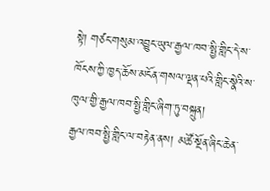སྟེ། གཙང་གསུམ་འབྱུང་ཡུལ་རྒྱལ་ཁབ་སྤྱི་གླིང་དེ་ས་ཁོངས་ཀྱི་ཁྱད་ཆོས་མངོན་གསལ་ལྡན་པའི་གླིང་སྣེའི་ས་ཁུལ་གྱི་རྒྱལ་ཁབ་སྤྱི་གླིང་ཞིག་ཏུ་བསྐྲུན།
རྒྱལ་ཁབ་སྤྱི་གླིང་ལ་བརྟེན་ནས། མཚོ་སྔོན་ཞིང་ཆེན་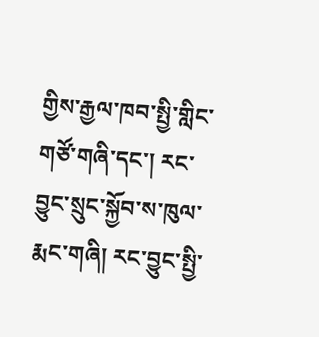གྱིས་རྒྱལ་ཁབ་སྤྱི་གླིང་གཙོ་གཞི་དང་། རང་བྱུང་སྲུང་སྐྱོབ་ས་ཁུལ་རྨང་གཞི། རང་བྱུང་སྤྱི་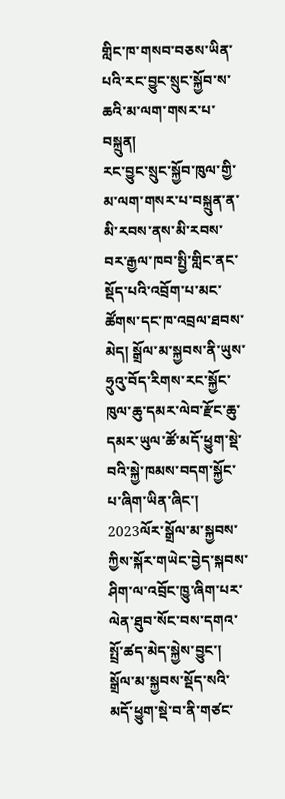གླིང་ཁ་གསབ་བཅས་ཡིན་པའི་རང་བྱུང་སྲུང་སྐྱོབ་ས་ཆའི་མ་ལག་གསར་པ་བསྐྲུན།
རང་བྱུང་སྲུང་སྐྱོབ་ཁུལ་གྱི་མ་ལག་གསར་པ་བསྐྲུན་ན་མི་རབས་ནས་མི་རབས་བར་རྒྱལ་ཁབ་སྤྱི་གླིང་ནང་སྡོད་པའི་འབྲོག་པ་མང་ཚོགས་དང་ཁ་འབྲལ་ཐབས་མེད། སྒྲོལ་མ་སྐྱབས་ནི་ཡུས་ཧྲུའུ་བོད་རིགས་རང་སྐྱོང་ཁུལ་ཆུ་དམར་ལེབ་རྫོང་ཆུ་དམར་ཡུལ་ཚོ་མདོ་ཕྱུག་སྡེ་བའི་སྐྱེ་ཁམས་བདག་སྐྱོང་པ་ཞིག་ཡིན་ཞིང་། 2023ལོར་སྒྲོལ་མ་སྐྱབས་ཀྱིས་སྐོར་གཡེང་བྱེད་སྐབས་ཤིག་ལ་འབྲོང་ཁྱུ་ཞིག་པར་ལེན་ཐུབ་སོང་བས་དགའ་སྤྲོ་ཚད་མེད་སྐྱེས་བྱུང་།
སྒྲོལ་མ་སྐྱབས་སྡོད་སའི་མདོ་ཕྱུག་སྡེ་བ་ནི་གཙང་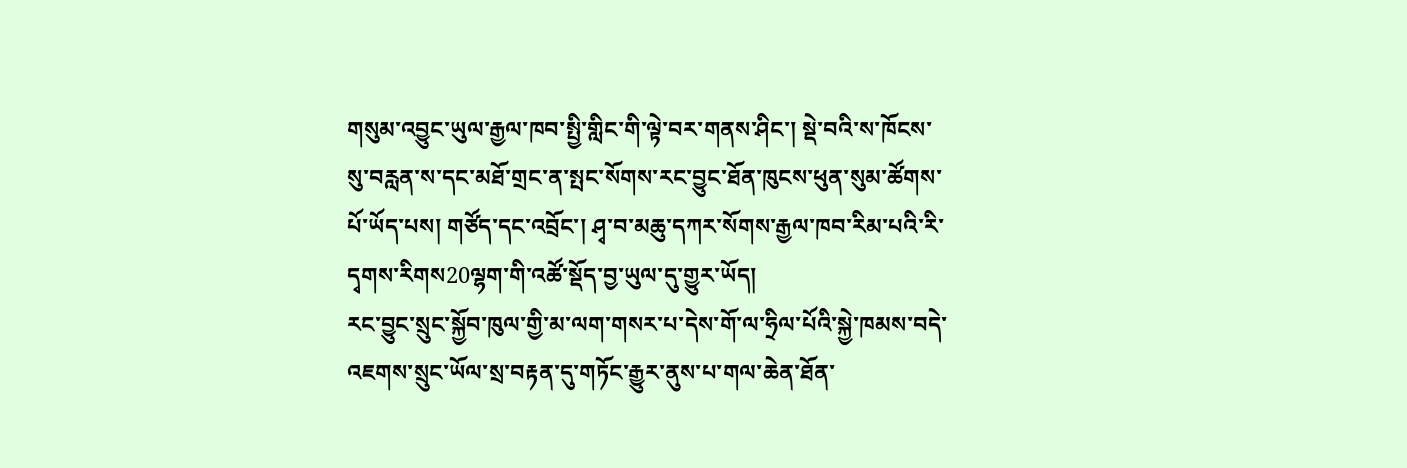གསུམ་འབྱུང་ཡུལ་རྒྱལ་ཁབ་སྤྱི་གླིང་གི་ལྟེ་བར་གནས་ཤིང་། སྡེ་བའི་ས་ཁོངས་སུ་བརླན་ས་དང་མཐོ་གྲང་ན་སྤང་སོགས་རང་བྱུང་ཐོན་ཁུངས་ཕུན་སུམ་ཚོགས་པོ་ཡོད་པས། གཙོད་དང་འབྲོང་། ཤྭ་བ་མཆུ་དཀར་སོགས་རྒྱལ་ཁབ་རིམ་པའི་རི་དྭགས་རིགས20ལྷག་གི་འཚོ་སྡོད་བྱ་ཡུལ་དུ་གྱུར་ཡོད།
རང་བྱུང་སྲུང་སྐྱོབ་ཁུལ་གྱི་མ་ལག་གསར་པ་དེས་གོ་ལ་ཧྲིལ་པོའི་སྐྱེ་ཁམས་བདེ་འཇགས་སྲུང་ཡོལ་སྲ་བརྟན་དུ་གཏོང་རྒྱུར་ནུས་པ་གལ་ཆེན་ཐོན་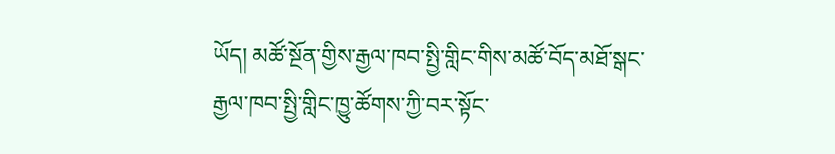ཡོད། མཚོ་སྔོན་གྱིས་རྒྱལ་ཁབ་སྤྱི་གླིང་གིས་མཚོ་བོད་མཐོ་སྒང་རྒྱལ་ཁབ་སྤྱི་གླིང་ཁྱུ་ཚོགས་ཀྱི་བར་སྟོང་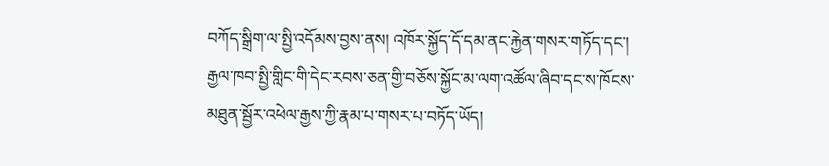བཀོད་སྒྲིག་ལ་སྤྱི་འདོམས་བྱས་ནས། འཁོར་སྐྱོད་དོ་དམ་ནང་རྐྱེན་གསར་གཏོད་དང་། རྒྱལ་ཁབ་སྤྱི་གླིང་གི་དེང་རབས་ཅན་གྱི་བཅོས་སྐྱོང་མ་ལག་འཚོལ་ཞིབ་དང་ས་ཁོངས་མཐུན་སྦྱོར་འཕེལ་རྒྱས་ཀྱི་རྣམ་པ་གསར་པ་བཏོད་ཡོད།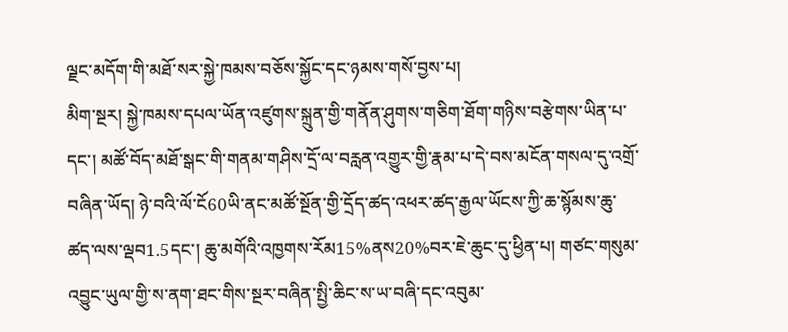ལྗང་མདོག་གི་མཐོ་སར་སྐྱེ་ཁམས་བཅོས་སྐྱོང་དང་ཉམས་གསོ་བྱས་པ།
མིག་སྔར། སྐྱེ་ཁམས་དཔལ་ཡོན་འཛུགས་སྐྲུན་གྱི་གནོན་ཤུགས་གཅིག་ཐོག་གཉིས་བརྩེགས་ཡིན་པ་དང་། མཚོ་བོད་མཐོ་སྒང་གི་གནམ་གཤིས་དྲོ་ལ་བརླན་འགྱུར་གྱི་རྣམ་པ་དེ་བས་མངོན་གསལ་དུ་འགྲོ་བཞིན་ཡོད། ཉེ་བའི་ལོ་ངོ60ཡི་ནང་མཚོ་སྔོན་གྱི་དྲོད་ཚད་འཕར་ཚད་རྒྱལ་ཡོངས་ཀྱི་ཆ་སྙོམས་ཆུ་ཚད་ལས་ལྡབ1.5དང་། ཆུ་མགོའི་འཁྱགས་རོམ15%ནས20%བར་ཇེ་ཆུང་དུ་ཕྱིན་པ། གཙང་གསུམ་འབྱུང་ཡུལ་གྱི་ས་ནག་ཐང་གིས་སྔར་བཞིན་སྤྱི་ཆིང་ས་ཡ་བཞི་དང་འབུམ་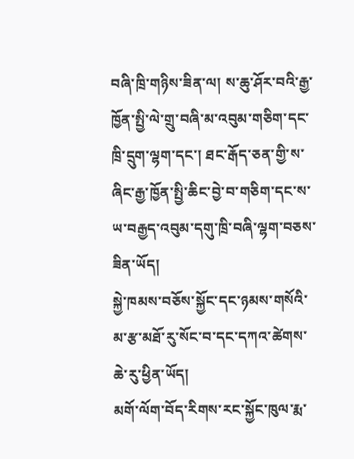བཞི་ཁྲི་གཉིས་ཟིན་ལ། ས་ཆུ་ཤོར་བའི་རྒྱ་ཁྱོན་སྤྱི་ལེ་གྲུ་བཞི་མ་འབུམ་གཅིག་དང་ཁྲི་དྲུག་ལྷག་དང་། ཐང་རྒོད་ཅན་གྱི་ས་ཞིང་རྒྱ་ཁྱོན་སྤྱི་ཆིང་བྱེ་བ་གཅིག་དང་ས་ཡ་བརྒྱད་འབུམ་དགུ་ཁྲི་བཞི་ལྷག་བཅས་ཟིན་ཡོད།
སྐྱེ་ཁམས་བཅོས་སྐྱོང་དང་ཉམས་གསོའི་མ་རྩ་མཐོ་རུ་སོང་བ་དང་དཀའ་ཚེགས་ཆེ་རུ་ཕྱིན་ཡོད།
མགོ་ལོག་བོད་རིགས་རང་སྐྱོང་ཁུལ་རྨ་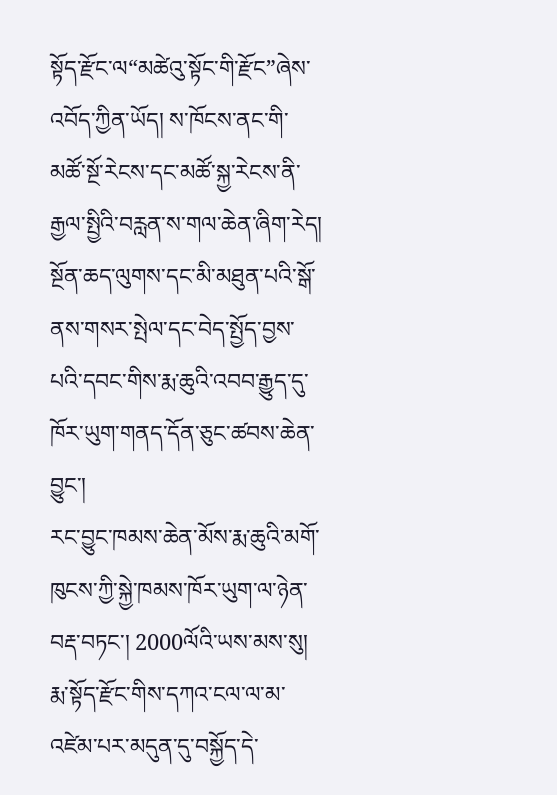སྟོད་རྫོང་ལ“མཚེའུ་སྟོང་གི་རྫོང”ཞེས་འབོད་ཀྱིན་ཡོད། ས་ཁོངས་ནང་གི་མཚོ་སྔོ་རེངས་དང་མཚོ་སྐྱ་རེངས་ནི་རྒྱལ་སྤྱིའི་བརླན་ས་གལ་ཆེན་ཞིག་རེད། སྔོན་ཆད་ལུགས་དང་མི་མཐུན་པའི་སྒོ་ནས་གསར་སྤེལ་དང་བེད་སྤྱོད་བྱས་པའི་དབང་གིས་རྨ་ཆུའི་འབབ་རྒྱུད་དུ་ཁོར་ཡུག་གནད་དོན་ཅུང་ཚབས་ཆེན་བྱུང་།
རང་བྱུང་ཁམས་ཆེན་མོས་རྨ་ཆུའི་མགོ་ཁུངས་ཀྱི་སྐྱེ་ཁམས་ཁོར་ཡུག་ལ་ཉེན་བརྡ་བཏང་། 2000ལོའི་ཡས་མས་སུ། རྨ་སྟོད་རྫོང་གིས་དཀའ་ངལ་ལ་མ་འཛེམ་པར་མདུན་དུ་བསྐྱོད་དེ་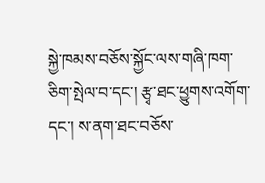སྐྱེ་ཁམས་བཅོས་སྐྱོང་ལས་གཞི་ཁག་ཅིག་སྤེལ་བ་དང་། རྩྭ་ཐང་ཕྱུགས་འགོག་དང་། ས་ནག་ཐང་བཅོས་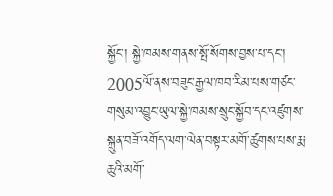སྐྱོང་། སྐྱེ་ཁམས་གནས་སྤོ་སོགས་བྱས་པ་དང་། 2005ལོ་ནས་བཟུང་རྒྱལ་ཁབ་རིམ་པས་གཙང་གསུམ་འབྱུང་ཡུལ་སྐྱེ་ཁམས་སྲུང་སྐྱོབ་དང་འཛུགས་སྐྲུན་བཟོ་འགོད་ལག་ལེན་བསྟར་མགོ་ཚུགས་པས་རྨ་ཆུའི་མགོ་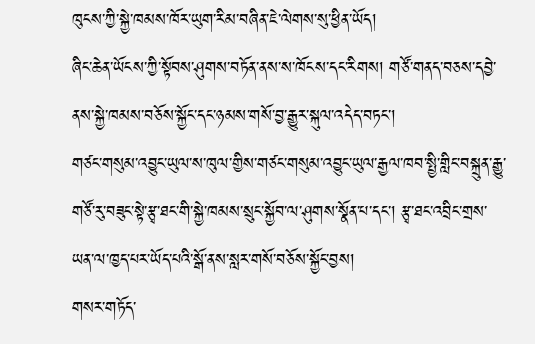ཁུངས་ཀྱི་སྐྱེ་ཁམས་ཁོར་ཡུག་རིམ་བཞིན་ཇེ་ལེགས་སུ་ཕྱིན་ཡོད།
ཞིང་ཆེན་ཡོངས་ཀྱི་སྟོབས་ཤུགས་བཏོན་ནས་ས་ཁོངས་དང་རིགས། གཙོ་གནད་བཅས་དབྱེ་ནས་སྐྱེ་ཁམས་བཅོས་སྐྱོང་དང་ཉམས་གསོ་བྱ་རྒྱུར་སྐུལ་འདེད་བཏང་།
གཙང་གསུམ་འབྱུང་ཡུལ་ས་ཁུལ་གྱིས་གཙང་གསུམ་འབྱུང་ཡུལ་རྒྱལ་ཁབ་སྤྱི་གླིང་བསྐྲུན་རྒྱུ་གཙོ་རུ་བཟུང་སྟེ་རྩྭ་ཐང་གི་སྐྱེ་ཁམས་སྲུང་སྐྱོབ་ལ་ཤུགས་སྣོན་པ་དང་། རྩྭ་ཐང་འབྲིང་གྲས་ཡན་ལ་ཁྱད་པར་ཡོད་པའི་སྒོ་ནས་སླར་གསོ་བཅོས་སྐྱོང་བྱས།
གསར་གཏོད་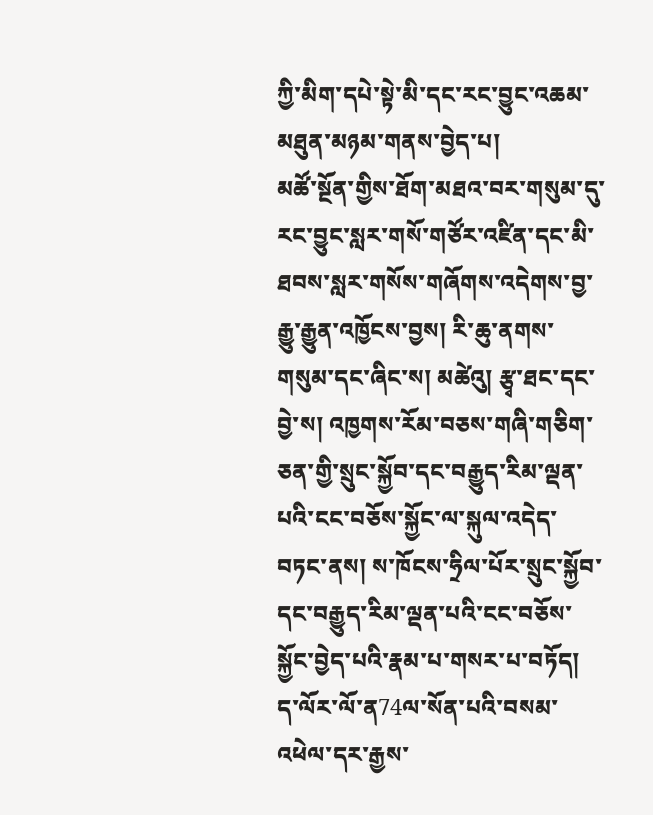ཀྱི་མིག་དཔེ་སྟེ་མི་དང་རང་བྱུང་འཆམ་མཐུན་མཉམ་གནས་བྱེད་པ།
མཚོ་སྔོན་གྱིས་ཐོག་མཐའ་བར་གསུམ་དུ་རང་བྱུང་སླར་གསོ་གཙོར་འཛིན་དང་མི་ཐབས་སླར་གསོས་གཞོགས་འདེགས་བྱ་རྒྱུ་རྒྱུན་འཁྱོངས་བྱས། རི་ཆུ་ནགས་གསུམ་དང་ཞིང་ས། མཚེའུ། རྩྭ་ཐང་དང་བྱེ་ས། འཁྱགས་རོམ་བཅས་གཞི་གཅིག་ཅན་གྱི་སྲུང་སྐྱོབ་དང་བརྒྱུད་རིམ་ལྡན་པའི་ངང་བཅོས་སྐྱོང་ལ་སྐུལ་འདེད་བཏང་ནས། ས་ཁོངས་ཧྲིལ་པོར་སྲུང་སྐྱོབ་དང་བརྒྱུད་རིམ་ལྡན་པའི་ངང་བཅོས་སྐྱོང་བྱེད་པའི་རྣམ་པ་གསར་པ་བཏོད།
ད་ལོར་ལོ་ན74ལ་སོན་པའི་བསམ་འཕེལ་དར་རྒྱས་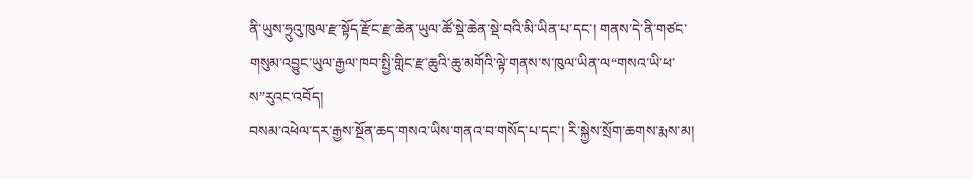ནི་ཡུས་ཧྲུའུ་ཁུལ་རྫ་སྟོད་རྫོང་རྫ་ཆེན་ཡུལ་ཚོ་སྡེ་ཆེན་སྡེ་བའི་མི་ཡིན་པ་དང་། གནས་དེ་ནི་གཙང་གསུམ་འབྱུང་ཡུལ་རྒྱལ་ཁབ་སྤྱི་གླིང་རྫ་ཆུའི་ཆུ་མགོའི་ལྟེ་གནས་ས་ཁུལ་ཡིན་ལ“གསའ་ཡི་ཕ་ས”རུའང་འབོད།
བསམ་འཕེལ་དར་རྒྱས་སྔོན་ཆད་གསའ་ཡིས་གནའ་བ་གསོད་པ་དང་། རི་སྐྱེས་སྲོག་ཆགས་རྨས་མ།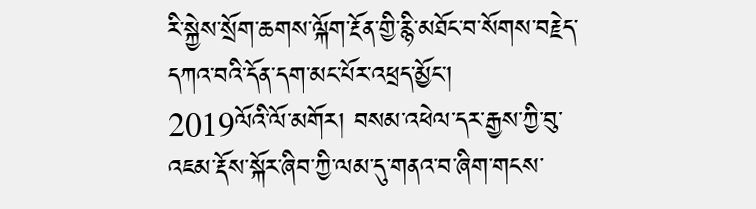རི་སྐྱེས་སྲོག་ཆགས་ལྐོག་རྔོན་གྱི་རྙི་མཐོང་བ་སོགས་བརྗེད་དཀའ་བའི་དོན་དག་མང་པོར་འཕྲད་མྱོང་།
2019ལོའི་ལོ་མགོར། བསམ་འཕེལ་དར་རྒྱས་ཀྱི་བུ་འཇམ་རྡོས་སྐོར་ཞིབ་ཀྱི་ལམ་དུ་གནའ་བ་ཞིག་གངས་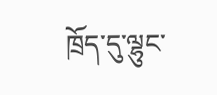ཁྲོད་དུ་ལྷུང་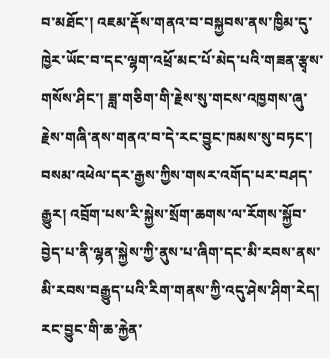བ་མཐོང་། འཇམ་རྡོས་གནའ་བ་བསྐྱབས་ནས་ཁྱིམ་དུ་ཁྱེར་ཡོང་བ་དང་ལྷག་འཕྲོ་མང་པོ་མེད་པའི་གཟན་རྩྭས་གསོས་ཤིང་། ཟླ་གཅིག་གི་རྗེས་སུ་གངས་འཁྱགས་ཞུ་རྗེས་གཞི་ནས་གནའ་བ་དེ་རང་བྱུང་ཁམས་སུ་བཏང་། བསམ་འཕེལ་དར་རྒྱས་ཀྱིས་གསར་འགོད་པར་བཤད་རྒྱུར། འབྲོག་པས་རི་སྐྱེས་སྲོག་ཆགས་ལ་རོགས་སྐྱོབ་བྱེད་པ་ནི་ལྷན་སྐྱེས་ཀྱི་ནུས་པ་ཞིག་དང་མི་རབས་ནས་མི་རབས་བརྒྱུད་པའི་རིག་གནས་ཀྱི་འདུ་ཤེས་ཤིག་རེད། རང་བྱུང་གི་ཆ་རྐྱེན་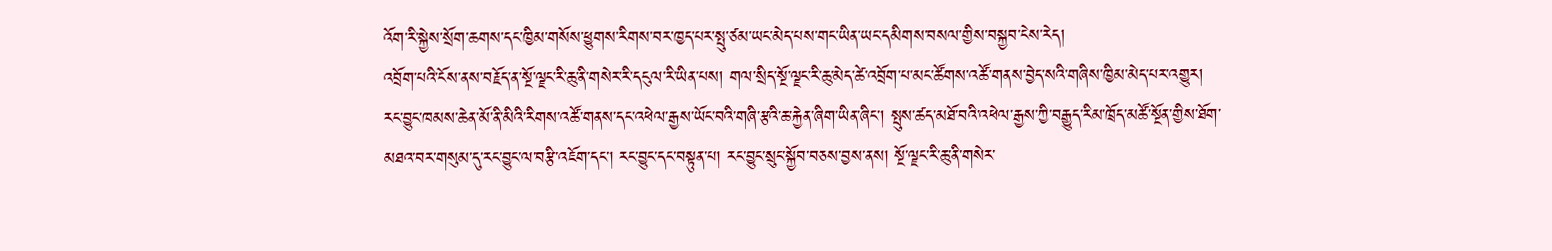འོག་རི་སྐྱེས་སྲོག་ཆགས་དང་ཁྱིམ་གསོས་ཕྱུགས་རིགས་བར་ཁྱད་པར་སྤུ་ཙམ་ཡང་མེད་པས་གང་ཡིན་ཡང་དམིགས་བསལ་གྱིས་བསྐྱབ་ངེས་རེད།
འབྲོག་པའི་ངོས་ནས་བརྗོད་ན་སྔོ་ལྗང་རི་ཆུ་ནི་གསེར་རི་དངུལ་རི་ཡིན་པས། གལ་སྲིད་སྔོ་ལྗང་རི་ཆུ་མེད་ཚེ་འབྲོག་པ་མང་ཚོགས་འཚོ་གནས་བྱེད་སའི་གཞིས་ཁྱིམ་མེད་པར་འགྱུར།
རང་བྱུང་ཁམས་ཆེན་མོ་ནི་མིའི་རིགས་འཚོ་གནས་དང་འཕེལ་རྒྱས་ཡོང་བའི་གཞི་རྩའི་ཆ་རྐྱེན་ཞིག་ཡིན་ཞིང་། སྤུས་ཚད་མཐོ་བའི་འཕེལ་རྒྱས་ཀྱི་བརྒྱུད་རིམ་ཁྲོད་མཚོ་སྔོན་གྱིས་ཐོག་མཐའ་བར་གསུམ་དུ་རང་བྱུང་ལ་བརྩི་འཇོག་དང་། རང་བྱུང་དང་བསྟུན་པ། རང་བྱུང་སྲུང་སྐྱོབ་བཅས་བྱས་ནས། སྔོ་ལྗང་རི་ཆུ་ནི་གསེར་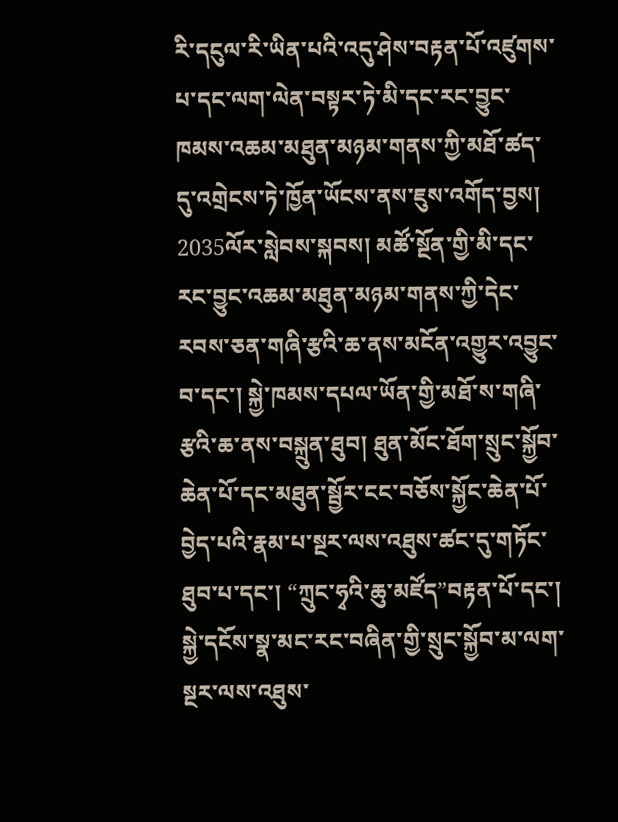རི་དངུལ་རི་ཡིན་པའི་འདུ་ཤེས་བརྟན་པོ་འཛུགས་པ་དང་ལག་ལེན་བསྟར་ཏེ་མི་དང་རང་བྱུང་ཁམས་འཆམ་མཐུན་མཉམ་གནས་ཀྱི་མཐོ་ཚད་དུ་འགྲེངས་ཏེ་ཁྱོན་ཡོངས་ནས་ཇུས་འགོད་བྱས།
2035ལོར་སླེབས་སྐབས། མཚོ་སྔོན་གྱི་མི་དང་རང་བྱུང་འཆམ་མཐུན་མཉམ་གནས་ཀྱི་དེང་རབས་ཅན་གཞི་རྩའི་ཆ་ནས་མངོན་འགྱུར་འབྱུང་བ་དང་། སྐྱེ་ཁམས་དཔལ་ཡོན་གྱི་མཐོ་ས་གཞི་རྩའི་ཆ་ནས་བསྐྲུན་ཐུབ། ཐུན་མོང་ཐོག་སྲུང་སྐྱོབ་ཆེན་པོ་དང་མཐུན་སྦྱོར་ངང་བཅོས་སྐྱོང་ཆེན་པོ་བྱེད་པའི་རྣམ་པ་སྔར་ལས་འཐུས་ཚང་དུ་གཏོང་ཐུབ་པ་དང་། “ཀྲུང་ཧྭའི་ཆུ་མཛོད”བརྟན་པོ་དང་། སྐྱེ་དངོས་སྣ་མང་རང་བཞིན་གྱི་སྲུང་སྐྱོབ་མ་ལག་སྔར་ལས་འཐུས་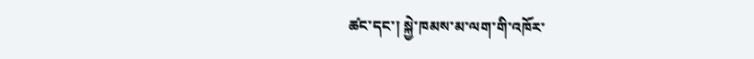ཚང་དང་། སྐྱེ་ཁམས་མ་ལག་གི་འཁོར་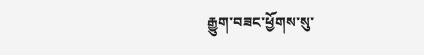རྒྱུག་བཟང་ཕྱོགས་སུ་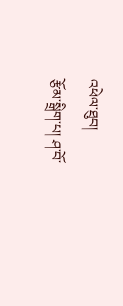འཕེལ་ཐུབ།
རྩོམ་སྒྲིག་པ། ཤ་བོ་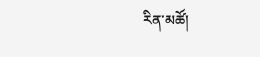རིན་མཚོ།